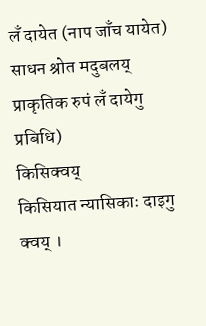लँ दायेत (नाप जाँच यायेत) साधन श्रोत मदुबलय् प्राकृतिक रुपं लँ दायेगु प्रबिधि)
किसिक्वय्
किसियात न्यासिकाः दाइगु क्वय् ।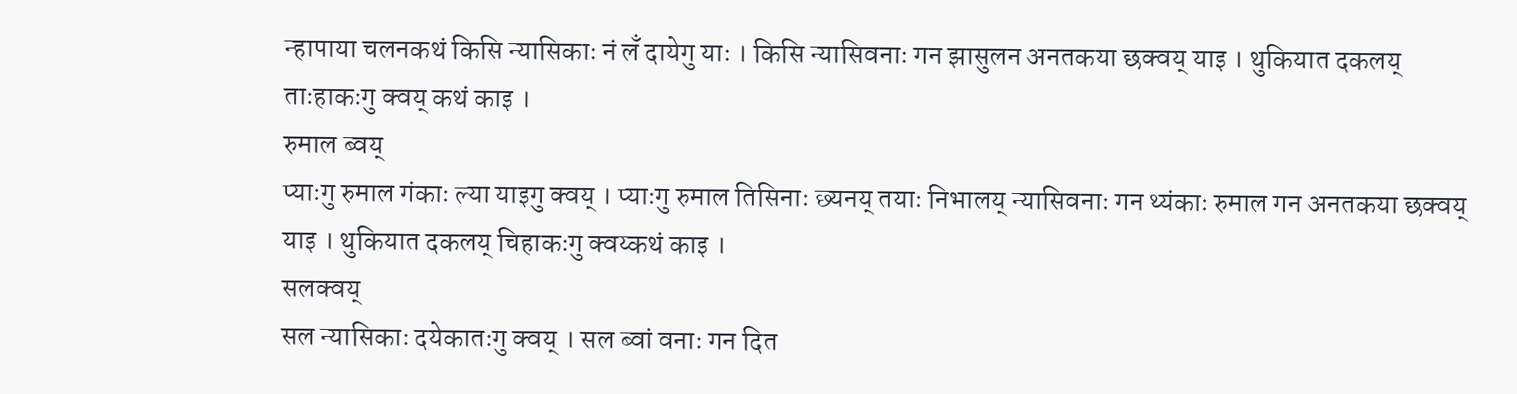न्हापाया चलनकथं किसि न्यासिकाः नं लँ दायेगु याः । किसि न्यासिवनाः गन झासुलन अनतकया छक्वय् याइ । थुकियात दकलय् ताःहाकःगु क्वय् कथं काइ ।
रुमाल ब्वय्
प्याःगु रुमाल गंकाः ल्या याइगु क्वय् । प्याःगु रुमाल तिसिनाः छ्यनय् तयाः निभालय् न्यासिवनाः गन थ्यंकाः रुमाल गन अनतकया छक्वय् याइ । थुकियात दकलय् चिहाकःगु क्वय्कथं काइ ।
सलक्वय्
सल न्यासिकाः दयेकातःगु क्वय् । सल ब्वां वनाः गन दित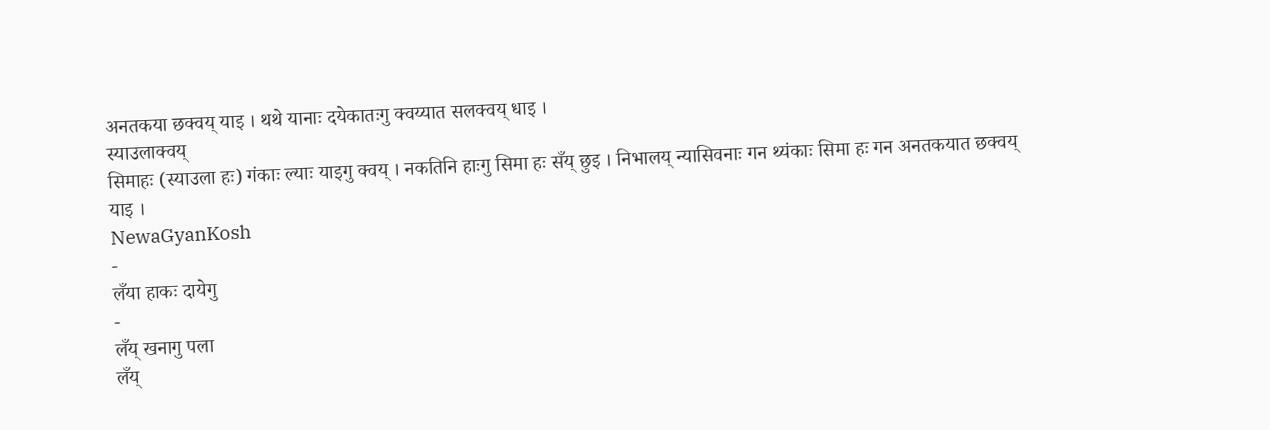अनतकया छक्वय् याइ । थथे यानाः दयेकातःगु क्वय्यात सलक्वय् धाइ ।
स्याउलाक्वय्
सिमाहः (स्याउला हः) गंकाः ल्याः याइगु क्वय् । नकतिनि हाःगु सिमा हः सँय् छुइ । निभालय् न्यासिवनाः गन थ्यंकाः सिमा हः गन अनतकयात छक्वय् याइ ।
NewaGyanKosh
-
लँया हाकः दायेगु
-
लँय् खनागु पला
लँय्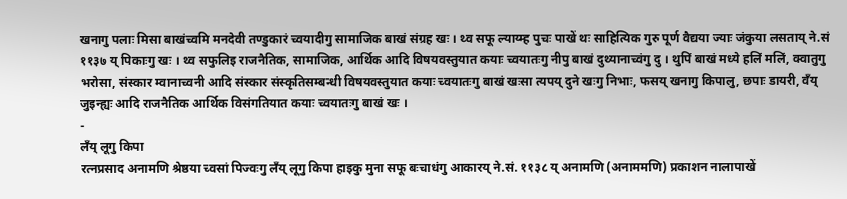खनागु पलाः मिसा बाखंच्वमि मनदेवी तण्डुकारं च्वयादीगु सामाजिक बाखं संग्रह खः । थ्व सफू ल्याय्म्ह पुचः पाखें थः साहित्यिक गुरु पूर्ण वैद्यया ज्याः जंकुया लसताय् ने.सं ११३७ य् पिकाःगु खः । थ्व सफुलिइ राजनैतिक, सामाजिक, आर्थिक आदि विषयवस्तुयात कयाः च्वयातःगु नीपु बाखं दुथ्यानाच्वंगु दु । थुपिं बाखं मध्ये हलिं मलिं, क्वातुगु भरोसा, संस्कार म्वानाच्वनी आदि संस्कार संस्कृतिसम्बन्धी विषयवस्तुयात कयाः च्वयातःगु बाखं खःसा त्यपय् दुने खःगु निभाः, फसय् खनागु किपालु, छपाः डायरी, वँय् जुइन्ह्यः आदि राजनैतिक आर्थिक विसंगतियात कयाः च्वयातःगु बाखं खः ।
-
लँय् लूगु किपा
रत्नप्रसाद अनामणि श्रेष्ठया च्वसां पिज्वःगु लँय् लूगु किपा हाइकु मुना सफू बःचाधंगु आकारय् ने.सं. ११३८ य् अनामणि (अनाममणि) प्रकाशन नालापाखें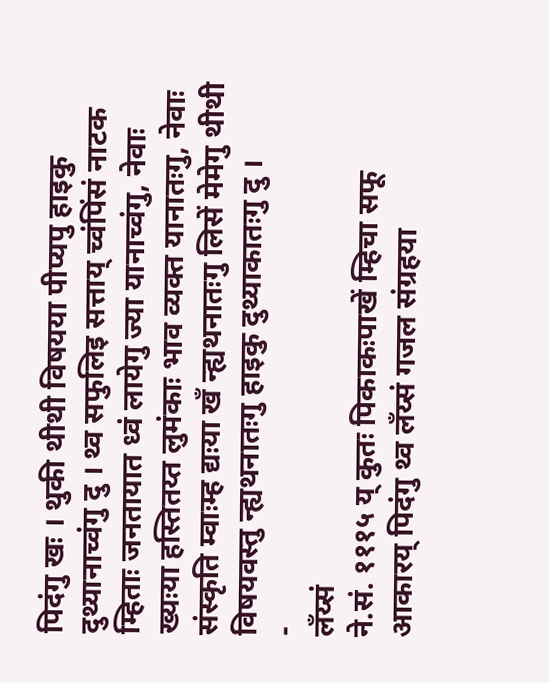पिदंगु खः । थुकी थीथी विषयया पीप्यपु हाइकु दुथ्यानाच्वंगु दु । थ्व सफुलिइ सत्ताय् च्वंपिंसं नाटक म्हिताः जनतायात ध्वं लायेगु ज्या यानाच्वंगु, नेवाः ख्यःया हस्तितय्त लुमंकाः भाव व्यक्त यानातःगु, नेवाः संस्कृति म्वाःम्ह द्यःया खँ न्ह्यथनातःगु लिसें मेमेगु थीथी विषयवस्तु न्ह्यथनातःगु हाइकु दुथ्याकातःगु दु ।
-
लँय्सं
ने.सं. १११५ य् कुतः पिकाकःपाखें म्हिचा सफू आकारय् पिदंगु थ्व लँय्सं गजल संग्रहया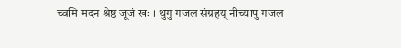च्वमि मदन श्रेष्ठ जूजं खः । थुगु गजल संग्रहय् नीच्यापु गजल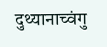दुथ्यानाच्वंगु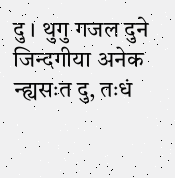दु । थुगु गजल दुने जिन्दगीया अनेक न्ह्यसःत दु, तःधं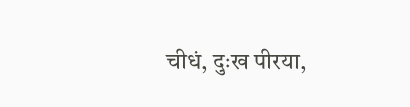चीधं, दुःख पीरया,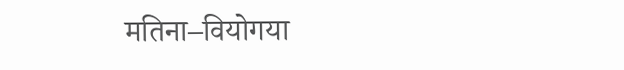मतिना–वियोगया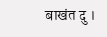बाखंत दु ।